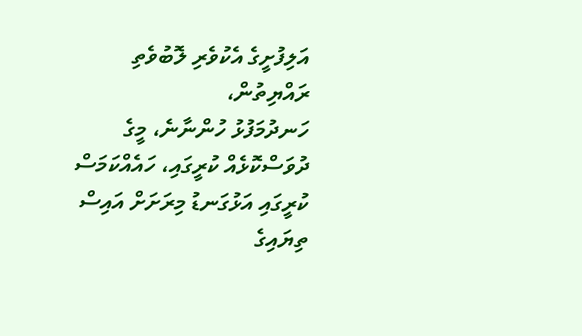އަލިފުށީގެ އެކުވެރި ލޮބުވެތި ރައްޔިތުން،
ހަނދުމަފުޅު ހުންނާނެ، މީގެ ދުވަސްކޮޅެއް ކުރީގައި، ހައެއްކަމަސް ކުރީގައި އަޅުގަނޑު މިރަށަށް އައިސް ތިޔައިގެ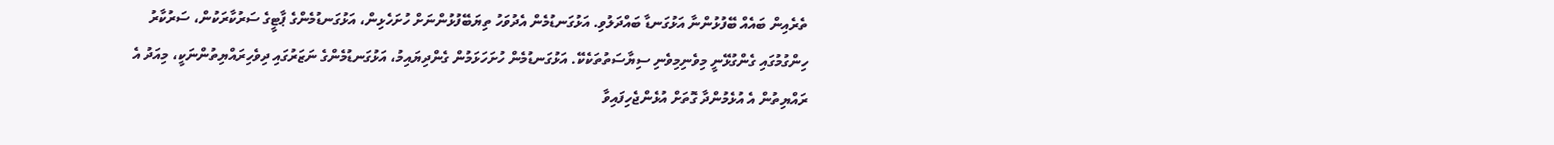ތެރެއިން ބައެއް ބޭފުޅުންނާ އަޅުގަނޑާ ބައްދަލުވި. އަޅުގަނޑުމެން އެދުވަހު ތިޔަބޭފުޅުންނަށް ހުށަހެޅިން، އަޅުގަނޑުމެންގެ ޕާޓީގެ ސަރުކާރަކުން، ސަރުކާރު ހިންގުމުގައި ގެންގުޅޭނީ މިވެނިމިވެނި ސިޔާސަތުތަކެކޭ. އަޅުގަނޑުމެން ހުށަހަޅަމުން ގެންދިޔައިމު، އަޅުގަނޑުމެންގެ ނަޒަރުގައި ދިވެހިރައްޔިތުންނަކީ، މިއަދު އެ ރައްޔިތުން އެ އުޅެމުންދާ ގޮތަށް އުޅެންޖެހިފައިވާ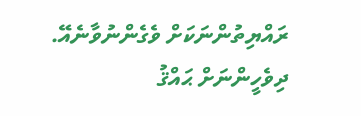ރައްޔިތުންނަކަށް ވެގެންނުވާނެއޭ. ދިވެހީންނަށް ޙައްޤު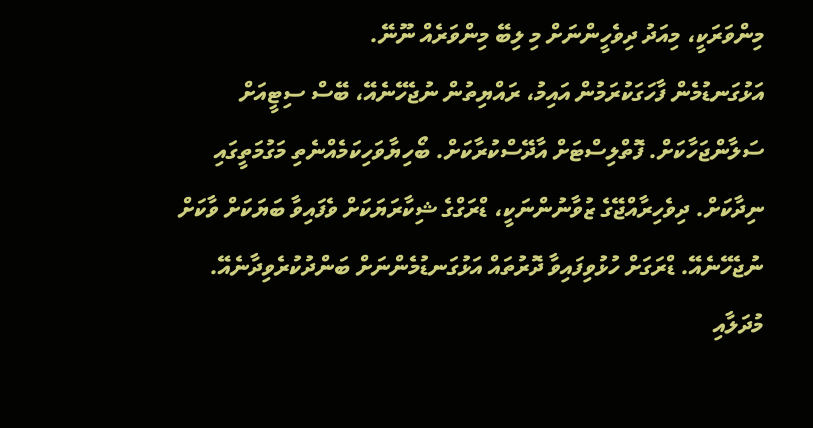މިންވަރަކީ، މިއަދު ދިވެހީންނަށް މި ލިބޭ މިންވަރެއް ނޫނޭ.
އަޅުގަނޑުމެން ފާހަގަކުރަމުން އައިމު، ރައްޔިތުން ނުޖެހޭނެއޭ، ބޭސް ސިޓީއަށް ސަލާންޖަހާކަށް. ފޮތްލިސްޓަށް އާދޭސްކުރާކަށް. ބޯހިޔާވަހިކަމެއްނެތި މަގުމަތީގައި ނިދާކަށް. ދިވެހިރާއްޖޭގެ ޒުވާނުންނަކީ، ޑްރަގްގެ ޝިކާރަޔަކަށް ވެފައިވާ ބަޔަކަށް ވާކަށް ނުޖެހޭނެއޭ. ޑްރަގަށް ހުޅުވިފައިވާ ދޮރުތައް އަޅުގަނޑުމެންނަށް ބަންދުކުރެވިދާނެއޭ. މުދަލާއި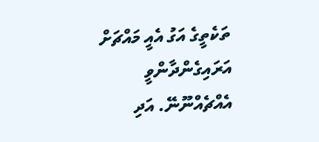ތަކެތީގެ އަގު އެއީ މައްޗަށް އަރައިގެންދާންވީ އެއްޗެއްނޫނޭ. އަދި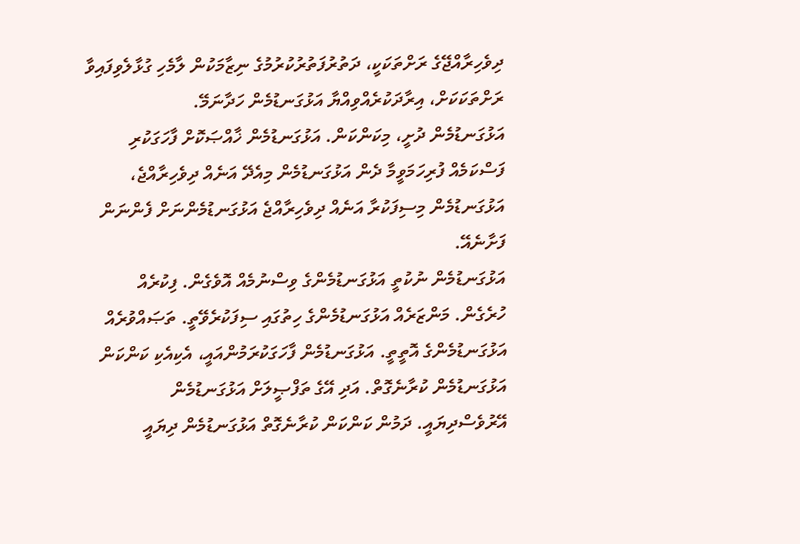ދިވެހިރާއްޖޭގެ ރަށްތަކަކީ، ދަތުރުފަތުރުކުރުމުގެ ނިޒާމަކުން ލާމެހި ގުޅާލެވިފައިވާ ރަށްތަކަކަށް، އިރާދަކުރެއްވިއްޔާ އަޅުގަނޑުމެން ހަދާނަމޭ.
އަޅުގަނޑުމެން ދުށީ، މިކަންކަން. އަޅުގަނޑުމެން ޚާއްޞަކޮށް ފާހަގަކުރި ފަސްކަމެއް ފުރިހަމަވީމާ ދެން އަޅުގަނޑުމެން މިއެދޭ އަނެއް ދިވެހިރާއްޖެ، އަޅުގަނޑުމެން މިސިފަކުރާ އަނެއް ދިވެހިރާއްޖެ އަޅުގަނޑުމެންނަށް ފެންނަން ފަށާނެއޭ.
އަޅުގަނޑުމެން ނުކުތީ އަޅުގަނޑުމެންގެ ވިސްނުމެއް އޮވެގެން. ފިކުރެއް ހުރެގެން. މަންޒަރެއް އަޅުގަނޑުމެންގެ ހިތުގައި ސިފަކުރެވޭތީ. ތަޞައްވުރެއް އަޅުގަނޑުމެންގެ އޮތީތީ. އަޅުގަނޑުމެން ފާހަގަކުރަމުންއައީ، އެކިއެކި ކަންކަން އަޅުގަނޑުމެން ކުރާނެގޮތް. އަދި އޭގެ ތަފްޞީލަށް އަޅުގަނޑުމެން އޭރުވެސްދިޔައީ. ދަމުން ކަންކަން ކުރާނެގޮތް އަޅުގަނޑުމެން ދިޔައީ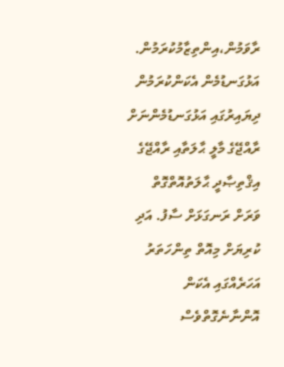ރާވަމުން،އިންތިޒާމުކުރަމުން.
އަޅުގަނޑުމެން އެކަންކުރަމުން ދިޔައިރުގައި އަޅުގަނޑުމެންނަށް ރާއްޖޭގެ މާލީ ޙާލަތާއި ރާއްޖޭގެ އިޤްތިޞާދީ ޙާލަތުއޮތްގޮތް ވަރަށް ރަނގަޅަށް ސާފު. އަދި ކުރިޔަށް މިއޮތް ތިންހަތަރު އަހަރެއްގައި އެކަން އޮންނާނެގޮތްވެސް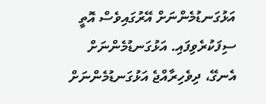އަޅުގަނޑުމެންނަށް އޭރުގައިވެސް އޮތީ ސިފަކުރެވިފައި. އަޅުގަނޑުމެންނަށް އެނގޭ، ދިވެހިރާއްޖެ އަޅުގަނޑުމެންނަށް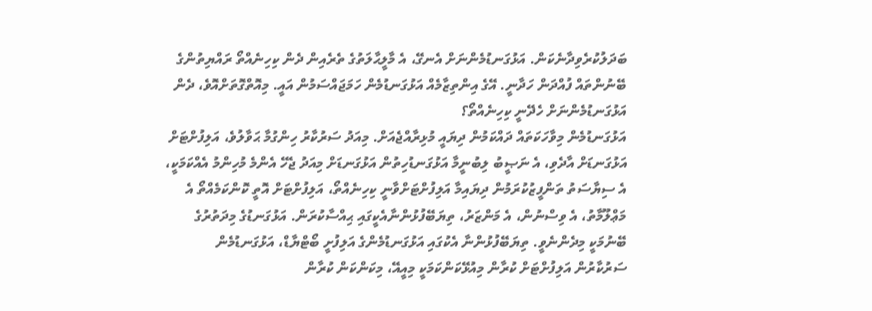ބަދަލުކުރެވިދާނެކަން. އަޅުގަނޑުމެންނަށް އެނގޭ، އެ މާލީޙާލަތުގެ ތެރެއިން ދެން ކިހިނެއްތޯ ރައްޔިތުންގެ ބޭނުންތައް ފުއްދަން ހަދާނީ. އޭގެ އިންތިޒާމެއް އަޅުގަނޑުމެން ހަމަޖައްސަމުން އައީ. މިއޮތްގޮތަށްއޮވެ، ދެން އަޅުގަނޑުމެންނަށް ހެދޭނީ ކިހިނެއްތޯ؟
އަޅުގަނޑުމެން މިވާހަކަތައް ދައްކަމުން ދިޔައީ މުޅިރާއްޖެއަށް. މިއަދު ސަރުކާރު ހިންގުމާ ޙަވާލުވެ، އަލިފުށްޓަށް އަޅުގަނޑަށް އާދެވި، އެ ނަޞީބު ލިބުނީމާ އަޅުގަނޑުހިތުން އަޅުގަނޑަށް މިއަދު ޖެހޭ އެންމެ މުހިންމު އެއްކަމަކީ، އެ ސިޔާސަތު ތަންފީޒުކުރަމުން ދިޔައިމާ އަލިފުށްޓަށްވާނީ ކިހިނެއްތޯ، އަލިފުށްޓަށް އޮތީ ކޮންކަމެއްތޯ އެ މަޢްލޫމާތު، އެ ވިސްނުން، އެ މަންޒަރު، ތިޔަބޭފުޅުންނާއެކީގައި ޙިއްސާކުރަން. އަޅުގަނޑުގެ މިދަތުރުގެ ބޭނުމަކީ މިދެންނެވީ. ތިޔަބޭފުޅުންނާ އެކުގައި އަޅުގަނޑުމެންގެ އަލިފުށީ ބޯޓްޔާޑް، އަޅުގަނޑުމެން ސަރުކާރުން އަލިފުށްޓަށް ކުރާން މިއުޅޭކަންކަމަކީ މިއީއޭ، މިކަންކަން ކުރާން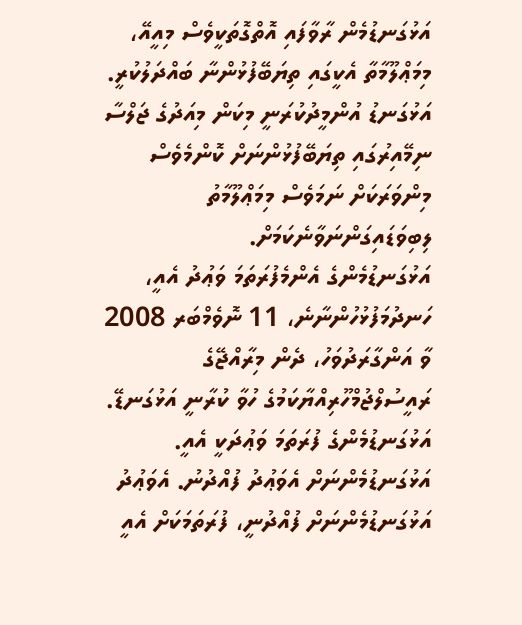އަޅުގަނޑުމެން ރާވާފައި އޮތްގޮތަކީވެސް މިއީއޭ، މިމަޢްލޫމާތާ އެކީގައި ތިޔަބޭފުޅުންނާ ބައްދަލުކުރީ. އަޅުގަނޑު އުންމީދުކުރަނީ މިކަން މިއަދުގެ ޖަލްސާ ނިމޭއިރުގައި ތިޔަބޭފުޅުންނަށް ކޮންމެވެސް މިންވަރަކަށް ނަމަވެސް މިމަޢްލޫމާތު ލިބިވަޑައިގަންނަވާނެކަމަށް.
އަޅުގަނޑުމެންގެ އެންމެފުރަތަމަ ވަޢުދު އެއީ، ހަނދުމަފުޅުހުންނާނެ، 11 ނޮވެމްބަރ 2008 ވާ އަންގާރަދުވަހު، ދެން މިރާއްޖޭގެ ރައީސުލްޖުމްހޫރިއްޔާކަމުގެ ހުވާ ކުރާނީ އަޅުގަނޑޭ. އަޅުގަނޑުމެންގެ ފުރަތަމަ ވަޢުދަކީ އެއީ. އަޅުގަނޑުމެންނަށް އެވަޢުދު ފުއްދުނު. އެވަޢުދު އަޅުގަނޑުމެންނަށް ފުއްދުނީ، ފުރަތަމަކަށް އެއީ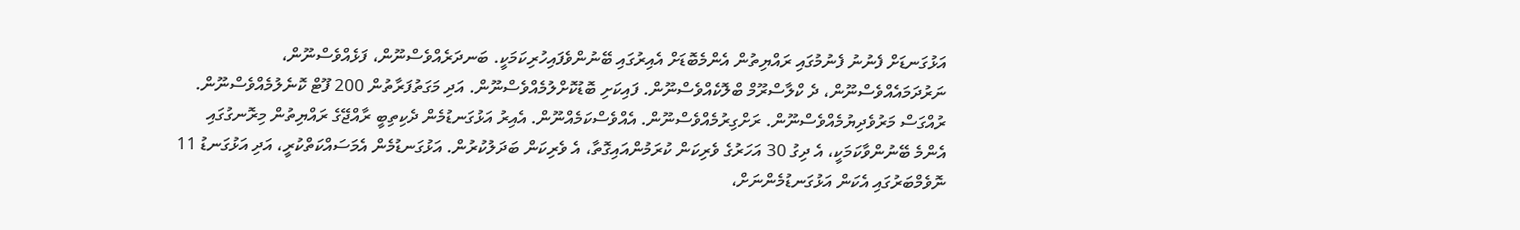އަޅުގަނޑަށް ފެނުނު ފެނުމުގައި ރައްޔިތުން އެންމެބޮޑަށް އެއިރުގައި ބޭނުންވެފައިހުރިކަމަކީ. ބަނދަރެއްވެސްނޫން، ފަޅެއްވެސްނޫން، ނަރުދަމައެއްވެސްނޫން، ދެ ކްލާސްރޫމް ބްލޮކެއްވެސްނޫން. ފައިކަށި ބޮޑުކޮށްލުމެއްވެސްނޫން. އަދި މަގަތުފަރާތުން 200 ފޫޓް ކޮނެލުމެއްވެސްނޫން. ރުއްގަސް މަރުވެދިޔުމެއްވެސްނޫން. ރަށްގިރުމެއްވެސްނޫން. އެއްވެސްކަމެއްނޫން. އެއިރު އަޅުގަނޑުމެން ދެކިތިބީ ރާއްޖޭގެ ރައްޔިތުން މިރޮނގުގައި އެންމެ ބޭނުންވާކަމަކީ، އެ ދިގު 30 އަހަރުގެ ވެރިކަން ކުރަމުންއައިގޮތާ، އެ ވެރިކަން ބަދަލުކުރުން. އަޅުގަނޑުމެން އެމަސައްކަތްކުރީ، އަދި އަޅުގަނޑު 11 ނޮވެމްބަރުގައި އެކަން އަޅުގަނޑުމެންނަށް،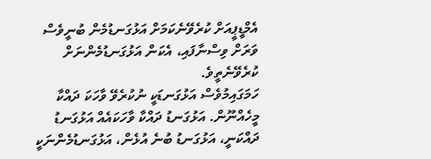އެމްޑީޕީއަށް ކުރެވޭނެކަމަށް އަޅުގަނޑުމެން ބުނީވެސް ވަރަށް ވިސްނާފައި، އެކަން އަޅުގަނޑުމެންނަށް ކުރެވޭނެތީވެ.
ހަމަގައިމުވެސް އަޅުގަނޑަކީ ނުކުރެވޭ ވާހަކަ ދައްކާ މީހެއްނޫން. އަޅުގަނޑު ދައްކާ ވާހަކައެއް އަޅުގަނޑު ދައްކަނީ، އަޅުގަނޑު ބުނެ އުޅެން، އަޅުގަނޑުމެންނަކީ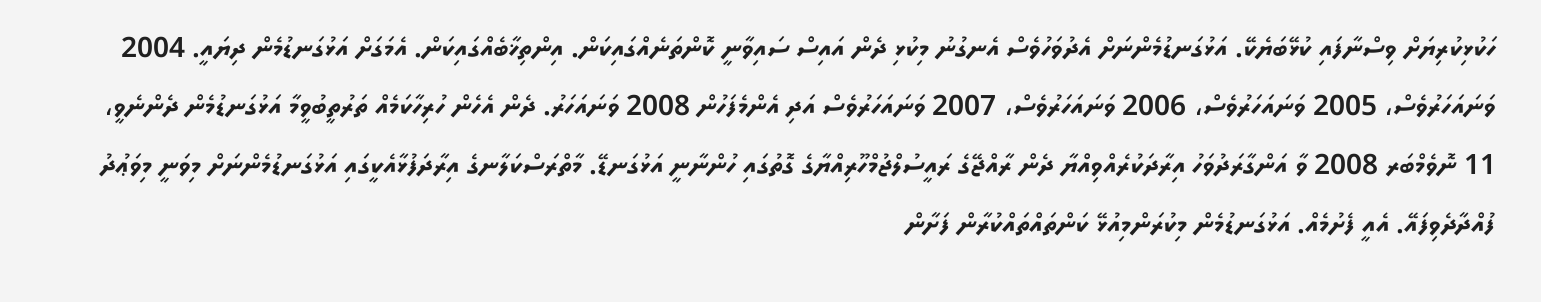ހަކުޅިކުރިޔަށް ވިސްނާފައި ކުޅޭބަޔެކޭ. އަޅުގަނޑުމެންނަށް އެދުވަހުވެސް އެނގުނު މިކުޅި ދެން އައިސް ސައިވާނީ ކޮންތަނެއްގައިކަން. އިންތިޚާބެއްގައިކަން. އެމަގަށް އަޅުގަނޑުމެން ދިޔައީ. 2004 ވަނައަހަރުވެސް، 2005 ވަނައަހަރުވެސް، 2006 ވަނައަހަރުވެސް، 2007 ވަނައަހަރުވެސް އަދި އެންމެފަހުން 2008 ވަނައަހަރު. ދެން އެހެން ހުރިހާކަމެއް ތަރުތީބުވީމާ އަޅުގަނޑުމެން ދެންނެވީ، 11 ނޮވެމްބަރ 2008 ވާ އަންގާރަދުވަހު އިރާދަކުރެއްވިއްޔާ ދެން ރާއްޖޭގެ ރައީސުލްޖުމްހޫރިއްޔާގެ ގޮތުގައި ހުންނާނީ އަޅުގަނޑޭ. މާތްރަސްކަލާނގެ އިރާދަފުޅާއެކީގައި އަޅުގަނޑުމެންނަށް މިވަނީ މިވަޢުދު ފުއްދާދެވިފައޭ. އެއީ ފެށުމެއް. އަޅުގަނޑުމެން މިކުރަންމިއުޅޭ ކަންތައްތައްކުރާން ފަށާން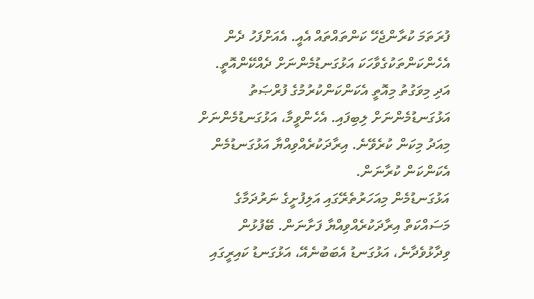ފުރަތަމަ ކުރާންޖެހޭ ކަންތައްތައް އެއީ. އެއަށްފަހު ދެން އެހެންކަންތަކުގެވާހަކަ އަޅުގަނޑުމެންނަށް ދެއްކޭންއޮތީ. އަދި މިވަގުތު މިއޮތީ އެކަންކަންކުރުމުގެ ފުރްޞަތު އަޅުގަނޑުމެންނަށް ލިބިފައި. އެހެންވީމާ، އަޅުގަނޑުމެންނަށް މިއަދު މިކަން ކުރެވޭނެ. އިރާދަކުރެއްވިއްޔާ އަޅުގަނޑުމެން އެކަންކަން ކުރާނަން.
އަޅުގަނޑުމެން މިއަހަރުތެރޭގައި އަލިފުށީގެ ނަރުދަމާގެ މަސައްކަތް އިރާދަކުރެއްވިއްޔާ ފަށާނަން. ބޭފުޅުން ވިދާޅުވެދާނެ، އަޅުގަނޑު އެބަބުނެއޭ، އަޅުގަނޑު ކައިރީގައި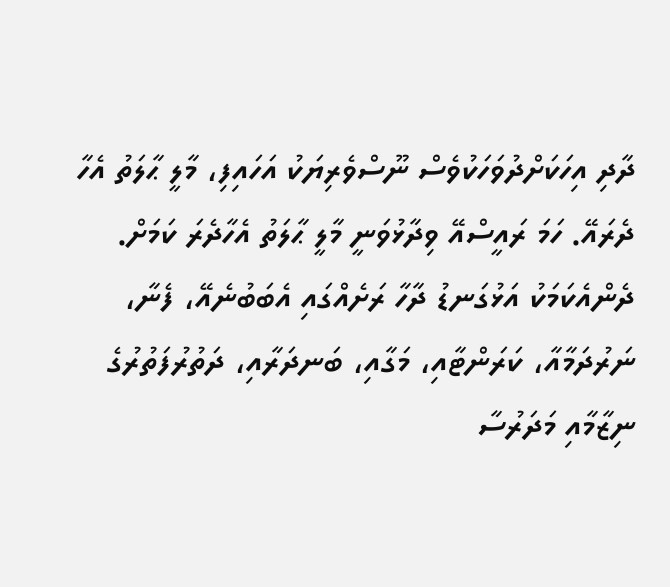ދާދި އިހަކަށްދުވަހަކުވެސް ނޫސްވެރިޔަކު އަހައިފި، މާލީ ޙާލަތު އެހާ ދެރައޭ. ހަމަ ރައީސްއޭ ވިދާޅުވަނީ މާލީ ޙާލަތު އެހާދެރަ ކަމަށް. ދެންއެކަމަކު އަޅުގަނޑު ދާހާ ރަށެއްގައި އެބަބުނެއޭ، ފެނާ، ނަރުދަމާއާ، ކަރަންޓާއި، މަގާއި، ބަނދަރާއި، ދަތުރުފަތުރުގެ ނިޒާމާއި މަދަރުސާ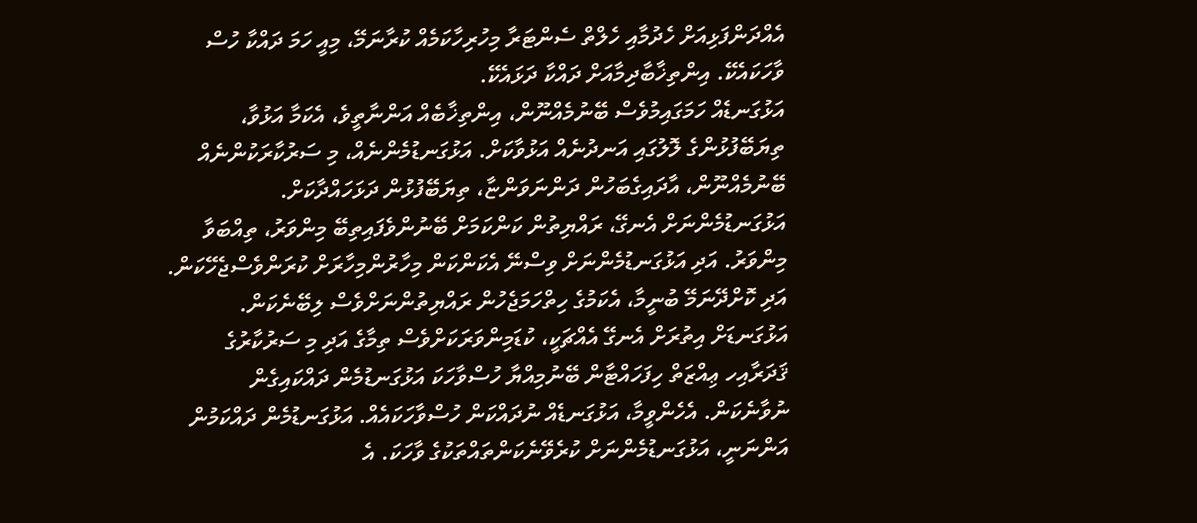އެއްދަންފަޅިއަށް ހެދުމާއި ހެލްތް ސެންޓަރާ މިހުރިހާކަމެއް ކުރާނަމޭ، މިއީ ހަމަ ދައްކާ ހުސް ވާހަކައެކޭ. އިންތިޚާބާދިމާއަށް ދައްކާ ދަޅައެކޭ.
އަޅުގަނޑެއް ހަމަގައިމުވެސް ބޭނުމެއްނޫން، އިންތިޚާބެއް އަންނާތީވެ، އެކަމާ އަޅުވާ، ތިޔަބޭފުޅުންގެ ލޮލުގައި އަނދުނެއް އަޅުވާކަށް. އަޅުގަނޑުމެންނެއް، މި ސަރުކާރަކުންނެއް ބޭނުމެއްނޫން، އާދައިގެބަހުން ދަންނަވަންޏާ، ތިޔަބޭފުޅުން ދަޅަހައްދާކަށް. އަޅުގަނޑުމެންނަށް އެނގޭ، ރައްޔިތުން ކަންކަމަށް ބޭނުންވެފައިތިބޭ މިންވަރު، ތިއްބަވާ މިންވަރު. އަދި އަޅުގަނޑުމެންނަށް ވިސްނޭ އެކަންކަން މިހާރުންމިހާރަށް ކުރަންވެސްޖެހޭކަން. އަދި ކޮށްދޭނަމޭ ބުނީމާ، އެކަމުގެ ހިތްހަމަޖެހުން ރައްޔިތުންނަށްވެސް ލިބޭނެކަން. އަޅުގަނޑަށް އިތުރަށް އެނގޭ އެއްޗަކީ، ކުޑަމިންވަރަކަށްވެސް ތިމާގެ އަދި މި ސަރުކާރުގެ ޤަދަރާއިހ ޢިއްޒަތް ހިފަހައްޓާން ބޭނުމިއްޔާ ހުސްވާހަކަ އަޅުގަނޑުމެން ދައްކައިގެން ނުވާނެކަން. އެހެންވީމާ، އަޅުގަނޑެއް ނުދައްކަން ހުސްވާހަކައެއް. އަޅުގަނޑުމެން ދައްކަމުން އަންނަނީ، އަޅުގަނޑުމެންނަށް ކުރެވޭނެކަންތައްތަކުގެ ވާހަކަ. އެ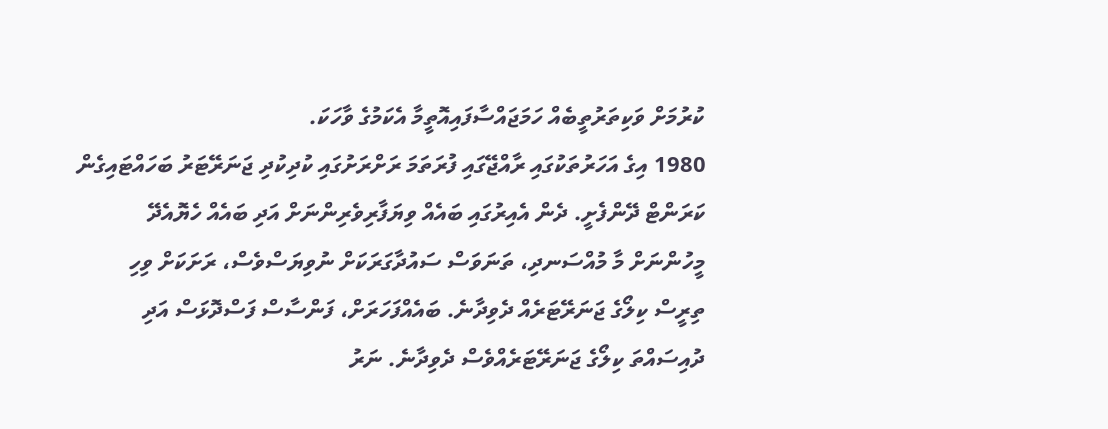ކުރުމަށް ވަކިތަރުތީބެއް ހަމަޖައްސާފައިއޮތީމާ އެކަމުގެ ވާހަކަ.
1980 އިގެ އަހަރުތަކުގައި ރާއްޖޭގައި ފުރަތަމަ ރަށްރަށުގައި ކުދިކުދި ޖަނަރޭޓަރު ބަހައްޓައިގެން ކަރަންޓް ދޭންފެށީ. ދެން އެއިރުގައި ބައެއް ވިޔަފާރިވެރިންނަށް އަދި ބައެއް ހެޔޮއެދޭ މީހުންނަށް މާ މުއްސަނދި، ތަނަވަސް ސައުދާގަރަކަށް ނުވިޔަސްވެސް، ރަށަކަށް ވިހި ތިރީސް ކިލޯގެ ޖަނަރޭޓަރެއް ދެވިދާނެ. ބައެއްފަހަރަށް، ފަންސާސް ފަސްދޮޅަސް އަދި ދުއިސައްތަ ކިލޯގެ ޖަނަރޭޓަރެއްވެސް ދެވިދާނެ. ނަރު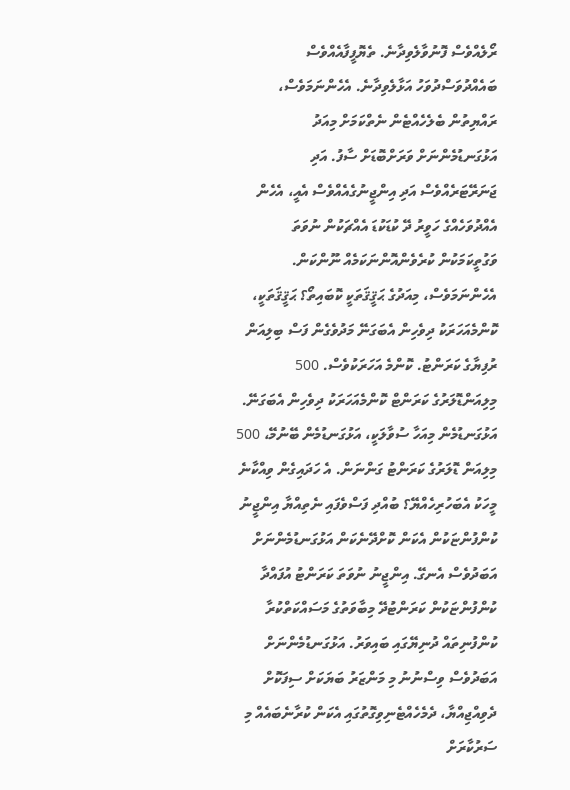ރޯލެއްވެސް ފޮނުވާލެވިދާނެ. ތެޔޮފީފާއެއްވެސް ބައެއްދުވަސްދުވަހު އަޅާލެވިދާނެ. އެހެންނަމަވެސް، ރައްޔިތުން ބެލެހެއްޓެން ނެތްކަމަށް މިއަދު އަޅުގަނޑުމެންނަށް ވަރަށްބޮޑަށް ސާފު. އަދި ޖަނަރޭޓަރެއްވެސް އަދި އިންޖީނުގެއެއްވެސް އެއީ، އެހެން އެއްދުވަހެއްގެ ހަވީރު ދޭ ކުޑަކުޑަ އެއްޗަކުން ނުވަތަ ވަގުތީކަމަކުން ކުރެވެންއޮންނަކަމެއް ނޫންކަން. އެހެންނަމަވެސް، މިއަދުގެ ޙަޤީޤަތަކީ ކޮބައިތޯ؟ ޙަޤީޤަތަކީ، ކޮންމެއަހަރަކު ދިވެހިން އެބަގަނޭ މަދުވެގެން ފަސް ބިލިއަން ރުފިޔާގެ ކަރަންޓު. ކޮންމެ އަހަރަކުވެސް. 500 މިލިއަންޑޮލަރުގެ ކަރަންޓް ކޮންމެއަހަރަކު ދިވެހިން އެބަގަނޭ.
އަޅުގަނޑުމެން މިއަހާ ސުވާލަކީ، އަޅުގަނޑުމެން ބޭނުމޭ، 500 މިލިއަން ޑޮލަރުގެ ކަރަންޓު ގަންނަން. އެ ހަދައިގެން ވިއްކާނެ މީހަކު އެބަހުރިހެއްޔޭ؟ ބުއްދި ފަސްވެފައި ނެތިއްޔާ އިންޖީނު ކުންފުންޏަކުން އެކަން ކޮށްދޭނެކަން އަޅުގަނޑުމެންނަށް އަބަދުވެސް އެނގޭ. އިންޖީނު ނުވަތަ ކަރަންޓު އުފައްދާ ކުންފުންޏަކުން ކަރަންޓުދޭ މިބާވަތުގެ މަސައްކަތްކުރާ ކުންފުނިތައް ދުނިޔޭގައި ބައިވަރު. އަޅުގަނޑުމެންނަށް އަބަދުވެސް ވިސްނުނު މި މަންޒަރު ބަޔަކަށް ސިފަކޮށް ދެވިއްޖިއްޔާ، ދެމެހެއްޓެނިވިގޮތުގައި އެކަން ކުރާނެބައެއް މި ސަރުކާރަށް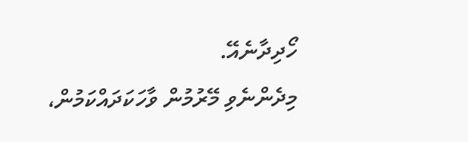ހޯދިދާނެއޭ.
މިދެންނެވި މޭރުމުން ވާހަކަދައްކަމުން،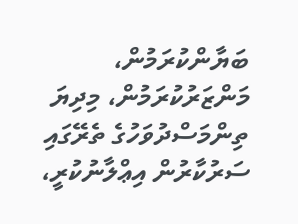ބަޔާންކުރަމުން، މަންޒަރުކުރަމުން، މިދިޔަ ތިންމަސްދުވަހުގެ ތެރޭގައި ސަރުކާރުން އިޢްލާނުކުރީ،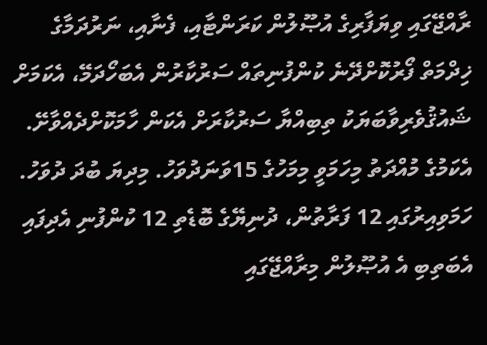ރާއްޖޭގައި ވިޔަފާރިގެ އުޞޫލުން ކަރަންޓާއި، ފެނާއި، ނަރުދަމާގެ ޚިދްމަތް ފޯރުކޮށްދޭނެ ކުންފުނިތައް ސަރުކާރުން އެބަހޯދަމޭ، އެކަމަށް ޝައުޤުވެރިވާބަޔަކު ތިބިއްޔާ ސަރުކާރަށް އެކަން ހާމަކޮށްދެއްވާށޭ. އެކަމުގެ މުއްދަތު މިހަމަވީ މިމަހުގެ 15ވަނަދުވަހު. މިދިޔަ ބުދަ ދުވަހު. ހަމަވިއިރުގައި 12 ފަރާތުން، ދުނިޔޭގެ ބޮޑެތި 12 ކުންފުނި އެދިފައި އެބަތިބި އެ އުޞޫލުން މިރާއްޖޭގައި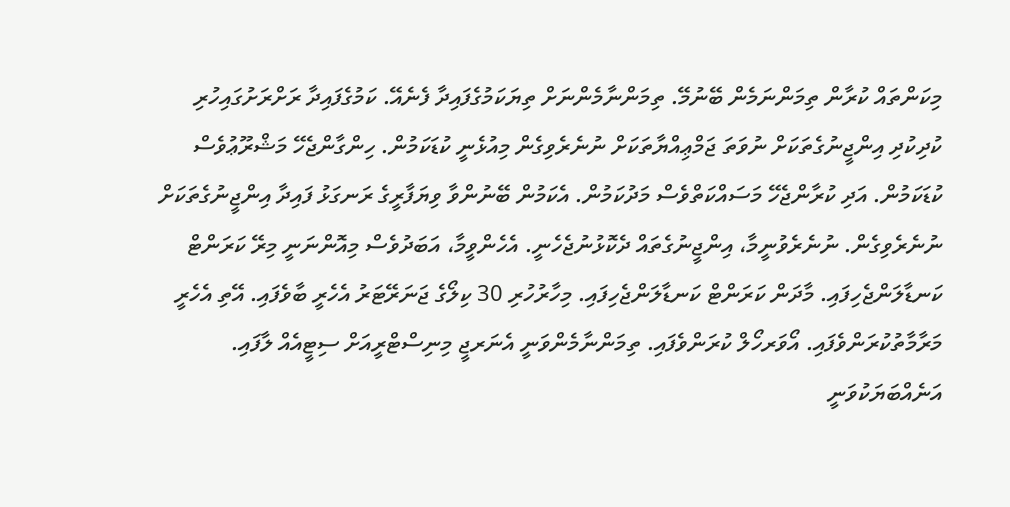މިކަންތައް ކުރާން ތިމަންނަމެން ބޭނުމޭ. ތިމަންނާމެންނަށް ތިޔަކަމުގެފައިދާ ފެނެއޭ. ކަމުގެފައިދާ ރަށްރަށުގައިހުރި ކުދިކުދި އިންޖީނުގެތަކަށް ނުވަތަ ޖަމްޢިއްޔާތަކަށް ނުނެރެވިގެން މިއުޅެނީ ކުޑަކަމުން. ހިންގާންޖެހޭ މަޝްރޫޢުވެސް ކުޑަކަމުން. އަދި ކުރާންޖެހޭ މަސައްކަތްވެސް މަދުކަމުން. އެކަމުން ބޭނުންވާ ވިޔަފާރީގެ ރަނގަޅު ފައިދާ އިންޖީނުގެތަކަށް ނުނެރެވިގެން. ނުނެރެވުނީމާ، އިންޖީނުގެތައް ދެކޮޅުނުޖެހެނީ. އެހެންވީމާ، އަބަދުވެސް މިއޮންނަނީ މިރޭ ކަރަންޓް ކަނޑާލަންޖެހިފައި. މާދަން ކަރަންޓް ކަނޑާލަންޖެހިފައި. މިހާރުހުރި 30 ކިލޯގެ ޖަނަރޭޓަރު އެހެރީ ބާވެފައި. އޭތި އެހެރީ މަރާމާތުކުރަންވެފައި. އޯވަރހޯލް ކުރަންވެފައި. ތިމަންނާމެންވަނީ އެނަރޖީ މިނިސްޓްރީއަށް ސިޓީއެއް ލާފައި. އަނެއްބަޔަކުވަނީ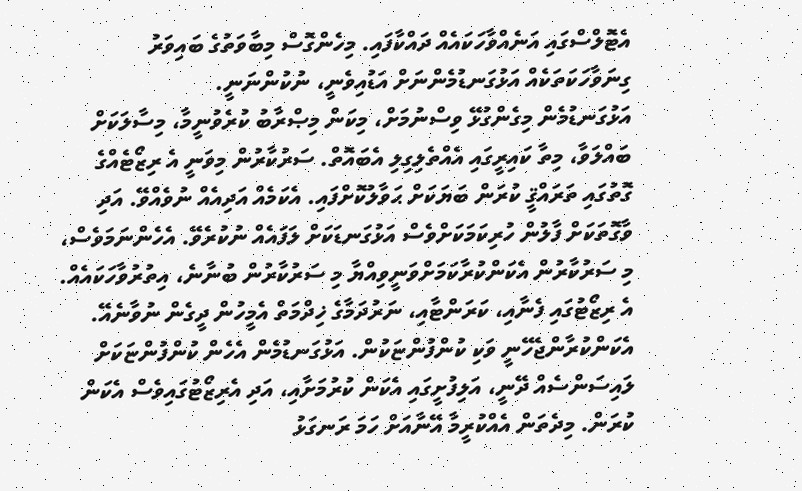އެޓޮލްސްގައި އަނެއްވާހަކައެއް ދައްކާފައި. މިހެންގޮސް މިބާވަތުގެ ބައިވަރު ގިނަވާހަކަތަކެއް އަޅުގަނޑުމެންނަށް އަޑުއިވެނީ، ނުކުންނަނީ.
އަޅުގަނޑުމެން މިގެންގުޅޭ ވިސްނުމަށް، މިކަން މިޞްރާބު ކުރެވުނީމާ، މިސާލަކަށް ބައްލަވާ، މިތާ ކައިރީގައި އެއްތެލިގިލި އެބައޮތް. ސަރުކާރުން މިވަނީ އެ ރިޒޯޓެއްގެ ގޮތުގައި ތަރައްޤީ ކުރަން ބަޔަކަށް ޙަވާލުކޮށްފައި. އެކަމެއް އަދިއެއް ނުވެއްވޭ. އަދި ވާގޮތަކަށް ފާލުން ހުރިކަމަކަށްވެސް އަޅުގަނޑަކަށް ލަފައެއް ނުކުރެވޭ. އެހެންނަމަވެސް، މި ސަރުކާރުން އެކަންކުރާކަމަށްވަނީވިއްޔާ މި ސަރުކާރުން ބުނާނެ، އިތުރުވާހަކައެއް. އެ ރިޒޯޓުގައި ފެނާއި، ކަރަންޓާއި، ނަރުދަމާގެ ޚިދްމަތް އެމީހުން ދީގެން ނުވާނެއޭ. އެކަންކުރާންޖެހޭނީ ވަކި ކުންފުންޏަކުން. އަޅުގަނޑުމެން އެހެން ކުންފުންޏަކަށް ލައިސަންސެއް ދޭނީ، އަލިފުށީގައި އެކަން ކުރުމަށާއި، އަދި އެރިޒޯޓުގައިވެސް އެކަން ކުރަން. މިދެތަން އެއްކުރީމާ އޭނާއަށް ހަމަ ރަނގަޅު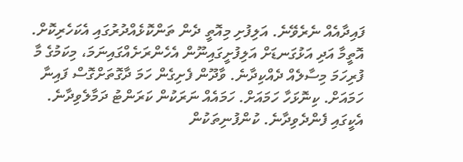ފައިދާއެއް ނެރެވޭނެ. އަލިފުށި މިއޮތީ ދެން ތަންކޮޅެއްދުރުގައި އެކަހެރިކޮށް. އޮތީމާ އަދި އަޅުގަނޑަށް އަލިފުށީގައިނޫން އެހެންރަށެއްގައިނަމަ، މިކަމުގެ މާ ފުރިހަމަ މިސާލެއް ދެއްކިދާނެ. ވާދޫން ފެށިގެން ހަމަ ދާގޮތަށްގޮސް ފައިނާ ހަމައަށް. ކިނޮޅަހާ ހަމައަށް. ހަމައެއް ނަރަކުން ކަރަންޓު ދަމާލެވިދާނެ. އެކީގައި ފެންދެވިދާނެ. ކުންފުނިތަކުން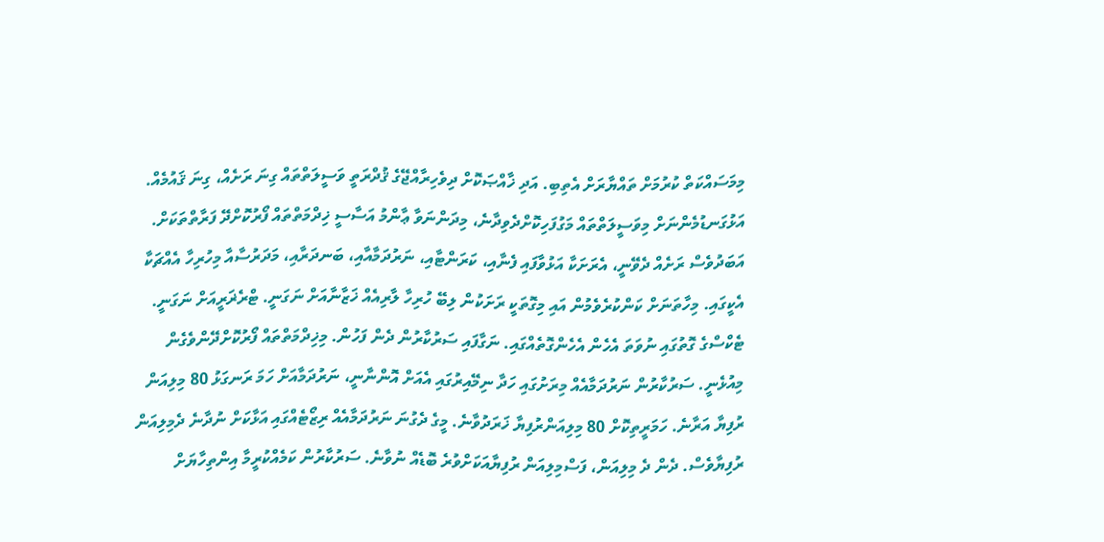މިމަސައްކަތް ކުރުމަށް ތައްޔާރަށް އެތިބި. އަދި ޚާއްޞަކޮށް ދިވެހިރާއްޖޭގެ ޤުދްރަތީ ވަސީލަތްތައް ގިނަ ރަށެއް، ގިނަ ޤައުމެއް. އަޅުގަނޑުމެންނަށް މިވަސީލަތްތައް މަގުފަހިކޮށްދެވިދާނެ، މިދަންނަވާ ޢާންމު އަސާސީ ޚިދްމަތްތައް ފޯރުކޮށްދޭ ފަރާތްތަކަށް.
އަބަދުވެސް ރަށެއް ދެވޭނީ، އެރަށަކާ އަޅުވާފައި ފެނާއި، ކަރަންޓާއި، ނަރުދަމާއާއި، ބަނދަރާއި، މަދަރުސާއާ މިހުރިހާ އެއްޗަކާ އެކީގައި. މިހާތަނަށް ކަންކުރެވެމުން އައި މިގޮތަކީ ރަށަކުން ލިބޭ ހުރިހާ ލާރިއެއް ޚަޒާނާއަށް ނަގަނީ. ޓްރެޜަރީއަށް ނަގަނީ. ޓެކްސްގެ ގޮތުގައި ނުވަތަ އެހެން އެހެންގޮތެއްގައި. ނަގާފައި ސަރުކާރުން ދެން ފަހުން. މިޚިދްމަތްތައް ފޯރުކޮށްދޭންވެގެން މިއުޅެނީ. ސަރުކާރުން ނަރުދަމާއެއް މިރަށުގައި ހަދާ ނިމޭއިރުގައި އެއަށް އޮންނާނީ، ނަރުދަމާއަށް ހަމަ ރަނގަޅު 80 މިލިއަން ރުފިޔާ އަރާނެ. ހަމަރީތިކޮށް 80 މިލިއަންރުފިޔާ ޚަރަދުވާނެ. މީގެ ދެގުނަ ނަރުދަމާއެއް ރިޒޯޓެއްގައި އަޅާކަށް ނުދާނެ ދެމިލިއަން ރުފިޔާވެސް. ދެން ދެ މިލިއަން، ފަސްމިލިއަން ރުފިޔާއަކަށްވުރެ ބޮޑެއް ނުވާނެ. ސަރުކާރުން ކަމެއްކުރީމާ އިންތިހާޔަށް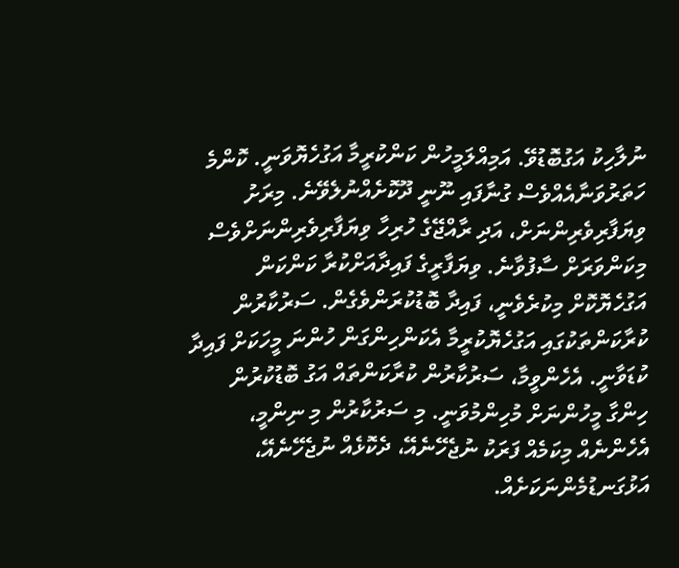ނުލާހިކު އަގުބޮޑުވޭ. އަމިއްލަމީހުން ކަންކުރީމާ އަގުހެޔޮވަނީ. ކޮންމެ ހަތަރުވަނާއެއްވެސް ގުނާފައި ނޫނީ ދޫކޮށެއްނުލެވޭނެ. މިރަށު ވިޔަފާރިވެރިންނަށް، އަދި ރާއްޖޭގެ ހުރިހާ ވިޔަފާރިވެރިންނަށްވެސް މިކަންވަރަށް ސާފުވާނެ. ވިޔަފާރީގެ ފައިދާއަށްކުރާ ކަންކަން އަގުހެޔޮކޮށް މިކުރެވެނީ، ފައިދާ ބޮޑުކުރަންވެގެން. ސަރުކާރުން ކުރާކަންތަކުގައި އަގުހެޔޮކުރީމާ އެކަންހިންގަން ހުންނަ މީހަކަށް ފައިދާ ކުޑަވާނީ. އެހެންވީމާ، ސަރުކާރުން ކުރާކަންތައް އަގު ބޮޑުކުރުން ހިންގާ މީހުންނަށް މުހިންމުވަނީ. މި ސަރުކާރުން މި ނިންމީ، އެހެންނެއް މިކަމެއް ފަރަކު ނުޖެހޭނެއޭ، ދެކޮޅެއް ނުޖެހޭނެއޭ، އަޅުގަނޑުމެންނަކަށެއް.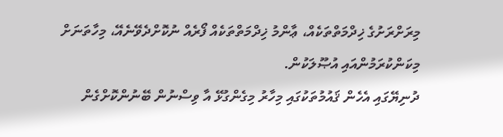މިރަށްރަށުގެ ޚިދްމަތްތަކެއް، ޢާންމު ޚިދްމަތްތަކެއް ފޯރެއް ނުކޮށްދެވޭނެއޭ، މިހާތަނަށް މިކަންކުރަމުންއައި އުޞޫލަކުން.
ދުނިޔޭގައި އެހެން ޤައުމުތަކުގައި މިހާރު މިގެންގުޅޭ އާ ވިސްނުން ބޭނުންކޮށްގެން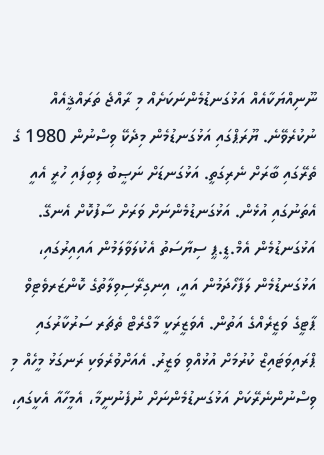ނޫނިއްޔަކާއެއް އަޅުގަނޑުމެންނަކަށެއް މި ރާއްޖެ ތަރައްޤީއެއް ނުކުރެވޭނެ. ޔޫރަޕްގައި އަޅުގަނޑުމެން މިދެކޭ ވިސްނުން 1980 ގެ ތެރޭގައި ބާރަށް ނެރިގަތީ. އަޅުގަނޑަށް ނަޞީބު ލިބިފައި ހުރީ އެއީ އެތަނުގައި އުޅެން. އަޅުގަނޑުމެންނަށް ވަރަށް ސާފުކޮށް އެނގޭ. އަޅުގަނޑުމެން އެމް.ޑީ.ޕީ ސިޔާސަތު އެކުލަވާލަމުން އައިއިރުގައި، އަޅުގަނޑުމެން ލަފާހޯދަމުން އައީ، އިނގިރޭސިވިލާތުގެ ކޮންޒަރވެޓިވް ޕާޓީގެ ވަޒީރެއްގެ އަތުން. އެވަޒީރަކީ މާގްރެޓް ތެޗަރ ސަރުކާރުގައި ޕްރައިވަޓައިޒް ކުރުމަށް އުޅުއްވި ވަޒީރު. އެއަށްވުރެވަކި ރަނގަޅު މީހެއް މި ވިސްނުންނެރޭކަށް އަޅުގަނޑުމެންނަށް ނުފެނުނީމާ، އެމީހާއާ އެކީގައި،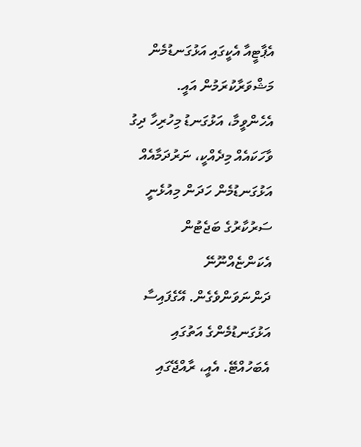އެޕާޓީއާ އެކީގައި އަޅުގަނޑުމެން މަޝްވަރާކުރަމުން އައީ.
އެހެންވީމާ، އަޅުގަނޑު މިހުރިހާ ދިގު ވާހަކައެއް މިދެއްކީ، ނަރުދަމާއެއް އަޅުގަނޑުމެން ހަދަން މިއުޅެނީ ސަރުކާރުގެ ބަޖެޓުން އެކަންޏެއްނޫނޭ ދަންނަވަންވެގެން. އޭގެފައިސާ އަޅުގަނޑުމެންގެ އަތުގައި އެބަހުއްޓޭ. އެއީ، ރާއްޖޭގައި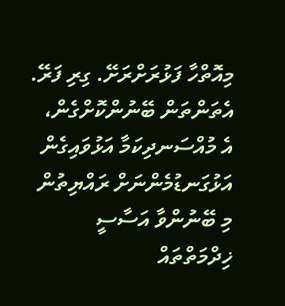މިއޮތްހާ ފަޅުރަށްރަށޭ. ގިރި ފަރޭ. އެތަންތަން ބޭނުންކޮށްގެން، އެ މުއްސަނދިކަމާ އަޅުވައިގެން އަޅުގަނޑުމެންނަށް ރައްޔިތުން މި ބޭނުންވާ އަސާސީ ޚިދްމަތްތައް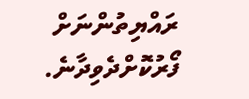ރައްޔިތުންނަށް ފޯރުކޮށްދެވިދާނެ.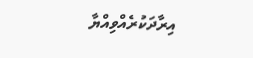އިރާދަކުރެއްވިއްޔާ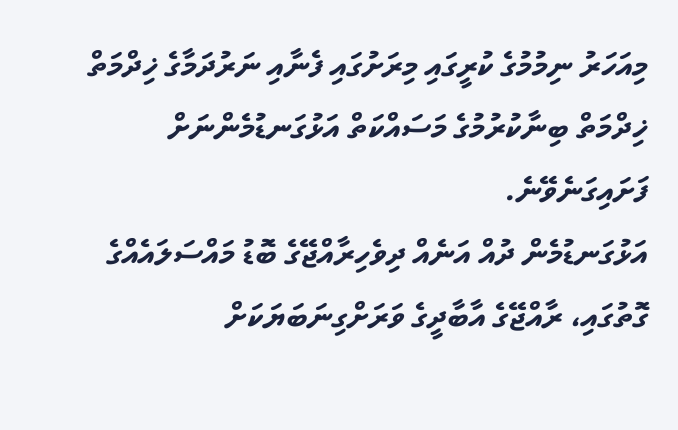މިއަހަރު ނިމުމުގެ ކުރީގައި މިރަށުގައި ފެނާއި ނަރުދަމާގެ ޚިދްމަތް ޚިދްމަތް ބިނާކުރުމުގެ މަސައްކަތް އަޅުގަނޑުމެންނަށް ފަށައިގަނެވޭނެ.
އަޅުގަނޑުމެން ދުއް އަނެއް ދިވެހިރާއްޖޭގެ ބޮޑު މައްސަލައެއްގެ ގޮތުގައި، ރާއްޖޭގެ އާބާދީގެ ވަރަށްގިނަބަޔަކަށް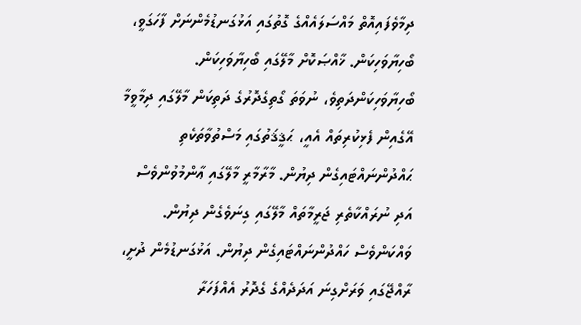ދިމާވެފައިއޮތް މައްސަލައެއްގެ ގޮތުގައި އަޅުގަނޑުމެންނަށް ފާހަގަވީ، ބޯހިޔާވަހިކަން. ޚާއްޞަކޮށް މާލޭގައި ބޯހިޔާވަހިކަން. ބޯހިޔާވަހިކަންދަތިވެ، ނުވަތަ ގޯތިގެދޮރުގެ ދަތިކަން މާލޭގައި ދިމާވީމާ އޭގެއިން ފެޅިކުރިތައް އެއީ، ޙަޤީޤަތުގައި މަސްތުވާތަކެތި ޙައްދުންނައްޓައިގެން ދިޔުން. މާރާމާރީ މާލޭގައި ޢާންމުވުންވެސް އަދި ނުރައްކާތެރި ޖަރީމާތައް މާލޭގައި ގިނަވެގެން ދިޔުން. ވައްކަންވެސް ހައްދުންނައްޓައިގެން ދިޔުން. އަޅުގަނޑުމެން ދުށީ، ރާއްޖޭގައި ވަރަށްގިނަ އަދަދެއްގެ ގެދޮރު އެއްފަހަރާ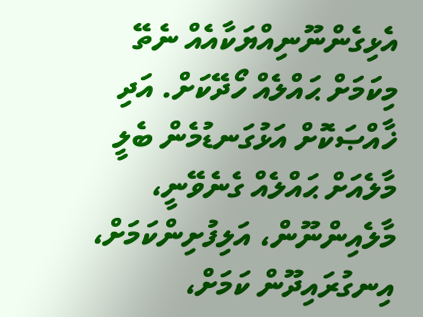އެޅިގެންނޫނިއްޔަކާއެއް ނެތޭ މިކަމަށް ޙައްލެއް ހޯދޭކަށް. އަދި ޚާއްޞަކޮށް އަޅުގަނޑުމެން ބެލީ މާލެއަށް ޙައްލެއް ގެނެވޭނީ، މާލެއިންނޫން، އަލިފުށިންކަމަށް، އިނގުރައިދޫން ކަމަށް،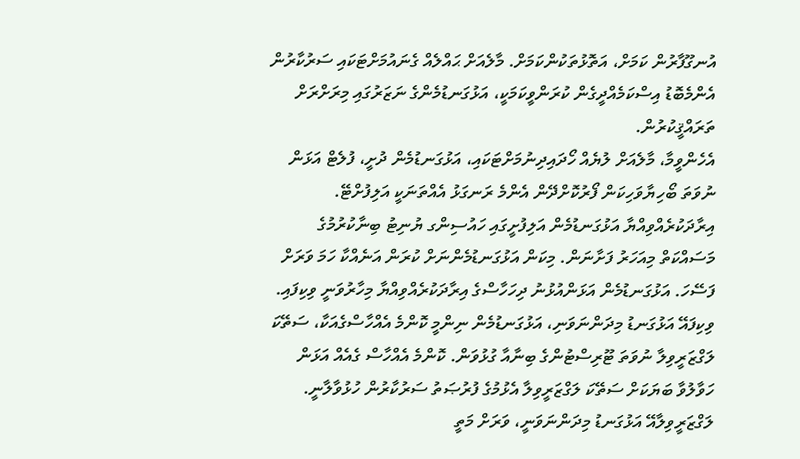އުނގޫފާރުން ކަމަށް، އަތޮޅުތަކުންކަމަށް. މާލެއަށް ޙައްލެއް ގެނައުމަށްޓަކައި ސަރުކާރުން އެންމެބޮޑު އިސްކަމެއްދީގެން ކުރަންވީކަމަކީ، އަޅުގަނޑުމެންގެ ނަޒަރުގައި މިރަށްރަށް ތަރައްޤީކުރުން.
އެހެންވީމާ، މާލެއަށް ލުޔެއް ހޯދައިދިނުމަށްޓަކައި، އަޅުގަނޑުމެން ދުށީ، ފުލެޓް އަޅަން ނުވަތަ ބޯހިޔާވަހިކަން ފޯރުކޮށްދޭން އެންމެ ރަނގަޅު އެއްތަނަކީ އަލިފުށްޓޭ. އިރާދަކުރެއްވިއްޔާ އަޅުގަނޑުމެން އަލިފުށީގައި ހައުސިންގ ޔުނިޓު ބިނާކުރުމުގެ މަސައްކަތް މިއަހަރު ފަށާނަން. މިކަން އަޅުގަނޑުމެންނަށް ކުރަން އަނެއްކާ ހަމަ ވަރަށް ފަސޭހަ. އަޅުގަނޑުމެން އަޅަންއުޅުނު ދިހަހާސްގެ އިރާދަކުރެއްވިއްޔާ މިހާރުވަނީ ވިކިފައި. ވިކިފައޭ އަޅުގަނޑު މިދަންނަވަނި، އަޅުގަނޑުމެން ނިންމީ ކޮންމެ އެއްހާސްގެއަކާ، ސަތޭކަ ލަގްޒަރީވިލާ ނުވަތަ ޓޫރިސްޓުންގެ ބިނާއާ ގުޅުވަން. ކޮންމެ އެއްހާސް ގެއެއް އަޅަން ހަވާލުވާ ބަޔަކަށް ސަތޭކަ ލަގްޒަރީވިލާ އެޅުމުގެ ފުރުޞަތު ސަރުކާރުން ހުޅުވާލާނީ. ލަގްޒަރީވިލާއޭ އަޅުގަނޑު މިދަންނަވަނީ، ވަރަށް މަތީ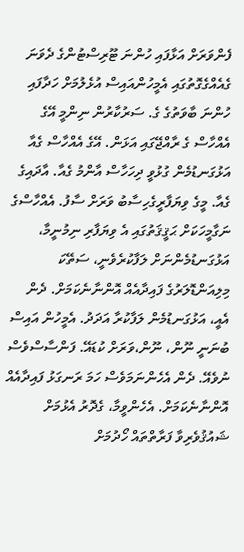ފެންވަރަށް އަޅާފައި ހުންނަ ޓޫރިސްޓުންގެ ދެވަނަ ގެއެއްގެގޮތުގައި އެމީހުންއައިސް އުޅެލުމަށް ހަދާފައި ހުންނަ ބާވަތުގެ ގެ. ސަރުކާރުން ނިންމީ އޭގެ އެއްހާސް ގެ ރާއްޖޭގައި އަޅަން. އޭގެ އެއްހާސް ގެއާ އަޅުގަނޑުމެން ގުޅުވީ ދިހަހާސް އާންމު ގެއާ. އާދައިގެ ގެއާ. މީގެ ވިޔަފާރީގެހިސާބު ވަރަށް ސާފު. އެއްހާސްގެ ނަގާމީހަކަށް ޙަޤީޤަތުގައި އެ ވިޔަފާރި ނިމުނީމާ، އަޅުގަނޑުމެންނަށް ލަފާކުރެވެނީ، ސަތޭކަ މިލިއަންޑޮލަރުގެ ފައިދާއެއް އޮންނާނެކަމަށް. ދެން އެއީ، އަޅުގަނޑުމެން ލަފާކުރާ އަދަދު. އެމީހުން އައިސް ބުނަނީ ނޫން، ނޫން،ވަރަށް ކުޑައޭ. ފަންސާސްވެސް ނުވެއޭ. ދެން އެހެންނަމަވެސް ހަމަ ރަނގަޅު ފައިދާއެއް އޮންނާނެކަމަށް. އެހެންވީމާ، ގެދޮރު އެޅުމަށް ޝައުޤުވެރިވާ ފަރާތްތައް ހޯދުމަށް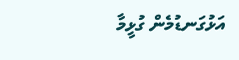އަޅުގަނޑުމެން ގުޅީމާ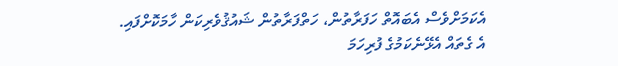އެކަމަށްވެސް އެބައޮތް ހަފަރާތުން، ހަތްފަރާތުން ޝައުޤުވެރިކަން ހާމަކޮށްފައި. އެ ގެތައް އެޅޭނެކަމުގެ ފުރިހަމަ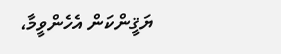ޔަޤީންކަން އެހެންވީމާ،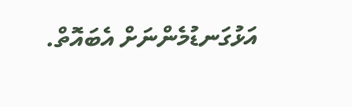އަޅުގަނޑުމެންނަށް އެބައޮތް.